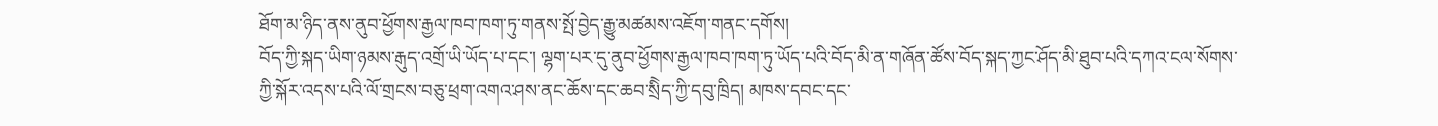ཐོག་མ་ཉིད་ནས་ནུབ་ཕྱོགས་རྒྱལ་ཁབ་ཁག་ཏུ་གནས་སྤོ་བྱེད་རྒྱུ་མཚམས་འཇོག་གནང་དགོས།
བོད་ཀྱི་སྐད་ཡིག་ཉམས་རྒུད་འགྲོ་ཡི་ཡོད་པ་དང་། ལྷག་པར་དུ་ནུབ་ཕྱོགས་རྒྱལ་ཁབ་ཁག་ཏུ་ཡོད་པའི་བོད་མི་ན་གཞོན་ཚོས་བོད་སྐད་ཀྱང་ཤོད་མི་ཐུབ་པའི་དཀའ་ངལ་སོགས་ཀྱི་སྐོར་འདས་པའི་ལོ་གྲངས་བཅུ་ཕྲག་འགའ་ཤས་ནང་ཆོས་དང་ཆབ་སྲིེད་ཀྱི་དབུ་ཁྲིད། མཁས་དབང་དང་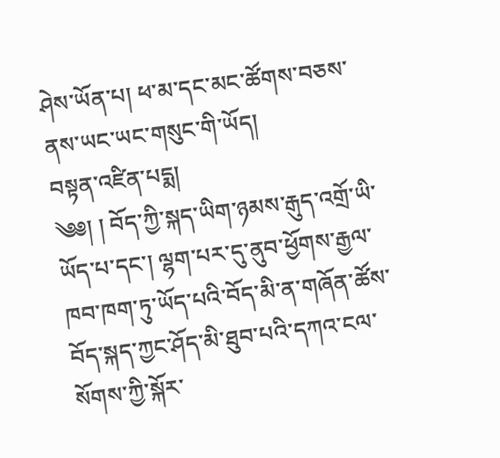ཤེས་ཡོན་པ། ཕ་མ་དང་མང་ཚོགས་བཅས་ནས་ཡང་ཡང་གསུང་གི་ཡོད།
བསྟན་འཛིན་པདྨ།
༄༅། ། བོད་ཀྱི་སྐད་ཡིག་ཉམས་རྒུད་འགྲོ་ཡི་ཡོད་པ་དང་། ལྷག་པར་དུ་ནུབ་ཕྱོགས་རྒྱལ་ཁབ་ཁག་ཏུ་ཡོད་པའི་བོད་མི་ན་གཞོན་ཚོས་བོད་སྐད་ཀྱང་ཤོད་མི་ཐུབ་པའི་དཀའ་ངལ་སོགས་ཀྱི་སྐོར་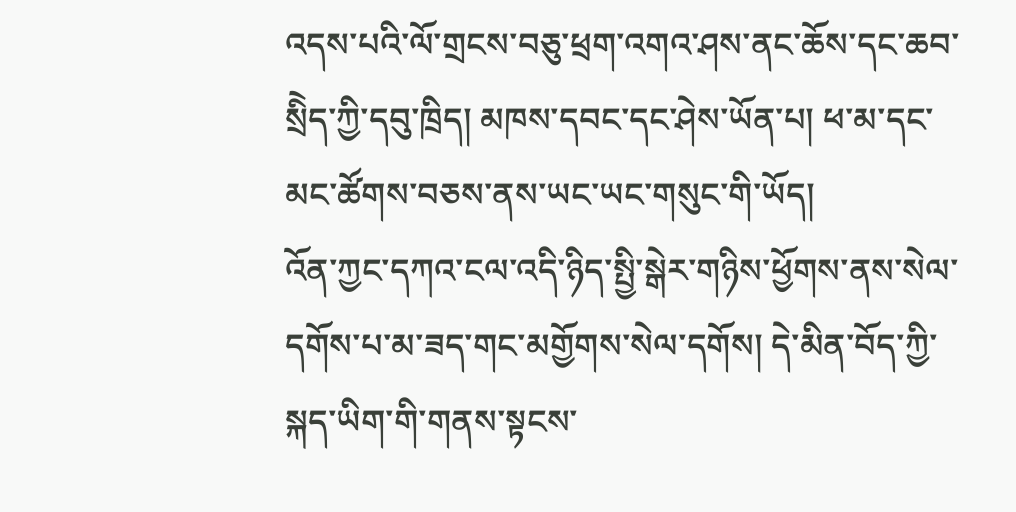འདས་པའི་ལོ་གྲངས་བཅུ་ཕྲག་འགའ་ཤས་ནང་ཆོས་དང་ཆབ་སྲིེད་ཀྱི་དབུ་ཁྲིད། མཁས་དབང་དང་ཤེས་ཡོན་པ། ཕ་མ་དང་མང་ཚོགས་བཅས་ནས་ཡང་ཡང་གསུང་གི་ཡོད།
འོན་ཀྱང་དཀའ་ངལ་འདི་ཉིད་སྤྱི་སྒེར་གཉིས་ཕྱོགས་ནས་སེལ་དགོས་པ་མ་ཟད་གང་མགྱོགས་སེལ་དགོས། དེ་མིན་བོད་ཀྱི་སྐད་ཡིག་གི་གནས་སྟངས་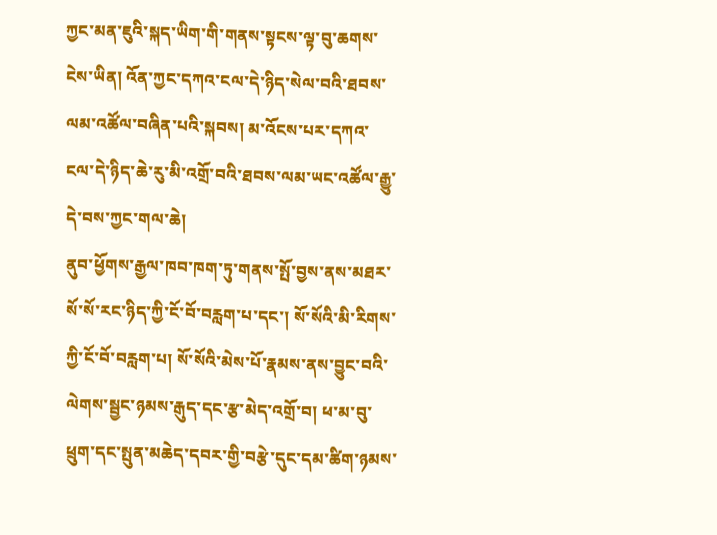ཀྱང་མན་ཇུའི་སྐད་ཡིག་གི་གནས་སྟངས་ལྟ་བུ་ཆགས་ངེས་ཡིན། འོན་ཀྱང་དཀའ་ངལ་དེ་ཉིད་སེལ་བའི་ཐབས་ལམ་འཚོལ་བཞིན་པའི་སྐབས། མ་འོངས་པར་དཀའ་ངལ་དེ་ཉིད་ཆེ་རུ་མི་འགྲོ་བའི་ཐབས་ལམ་ཡང་འཚོལ་རྒྱུ་དེ་བས་ཀྱང་གལ་ཆེ།
ནུབ་ཕྱོགས་རྒྱལ་ཁབ་ཁག་ཏུ་གནས་སྤོ་བྱས་ནས་མཐར་སོ་སོ་རང་ཉིད་ཀྱི་ངོ་བོ་བརླག་པ་དང་། སོ་སོའི་མི་རིགས་ཀྱི་ངོ་བོ་བརླག་པ། སོ་སོའི་མེས་པོ་རྣམས་ནས་བྱུང་བའི་ལེགས་སྦྱང་ཉམས་རྒུད་དང་རྩ་མེད་འགྲོ་བ། ཕ་མ་བུ་ཕྲུག་དང་སྤུན་མཆེད་དབར་གྱི་བརྩེ་དུང་དམ་ཚིག་ཉམས་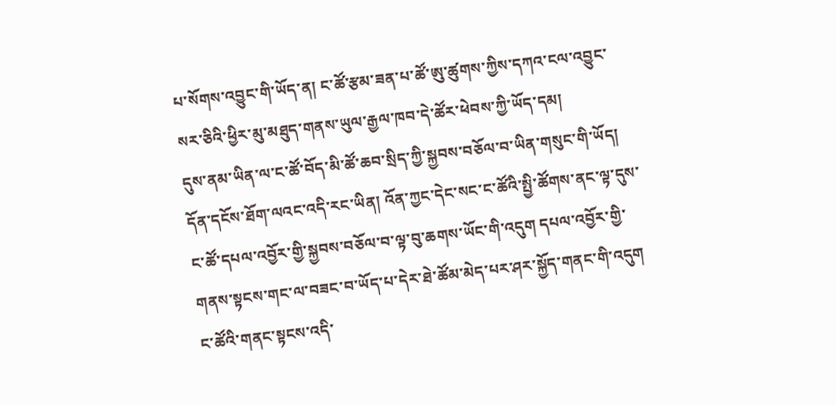པ་སོགས་འབྱུང་གི་ཡོད་ན། ང་ཚོ་རྩམ་ཟན་པ་ཚོ་ཨུ་ཚུགས་ཀྱིས་དཀའ་ངལ་འབྱུང་སར་ཅིའི་ཕྱིར་མུ་མཐུད་གནས་ཡུལ་རྒྱལ་ཁབ་དེ་ཚོར་ཕེབས་ཀྱི་ཡོད་དམ།
དུས་ནམ་ཡིན་ལ་ང་ཚོ་བོད་མི་ཚོ་ཆབ་སྲིད་ཀྱི་སྐྱབས་བཅོལ་བ་ཡིན་གསུང་གི་ཡོད། དོན་དངོས་ཐོག་ལའང་འདི་རང་ཡིན། འོན་ཀྱང་དེང་སང་ང་ཚོའི་སྤྱི་ཚོགས་ནང་ལྟ་དུས་ང་ཚོ་དཔལ་འབྱོར་གྱི་སྐྱབས་བཅོལ་བ་ལྟ་བུ་ཆགས་ཡོང་གི་འདུག དཔལ་འབྱོར་གྱི་གནས་སྟངས་གང་ལ་བཟང་བ་ཡོད་པ་དེར་ཐེ་ཚོམ་མེད་པར་ཤར་སྐྱོད་གནང་གི་འདུག ང་ཚོའི་གནང་སྟངས་འདི་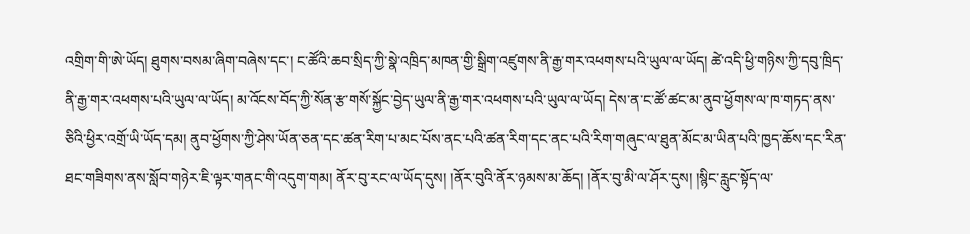འགྲིག་གི་ཨེ་ཡོད། ཐུགས་བསམ་ཞིག་བཞེས་དང་། ང་ཚོའི་ཆབ་སྲིད་ཀྱི་སྣེ་འཁྲིད་མཁན་གྱི་སྒྲིག་འཛུགས་ནི་རྒྱ་གར་འཕགས་པའི་ཡུལ་ལ་ཡོད། ཚེ་འདི་ཕྱི་གཉིས་ཀྱི་དབུ་ཁྲིད་ནི་རྒྱ་གར་འཕགས་པའི་ཡུལ་ལ་ཡོད། མ་འོངས་བོད་ཀྱི་སོན་རྩ་གསོ་སྐྱོང་བྱེད་ཡུལ་ནི་རྒྱ་གར་འཕགས་པའི་ཡུལ་ལ་ཡོད། དེས་ན་ང་ཚོ་ཚང་མ་ནུབ་ཕྱོགས་ལ་ཁ་གཏད་ནས་ཅིའི་ཕྱིར་འགྲོ་ཡི་ཡོད་དམ། ནུབ་ཕྱོགས་ཀྱི་ཤེས་ཡོན་ཅན་དང་ཚན་རིག་པ་མང་པོས་ནང་པའི་ཚན་རིག་དང་ནང་པའི་རིག་གཞུང་ལ་ཐུན་མོང་མ་ཡིན་པའི་ཁྱད་ཆོས་དང་རིན་ཐང་གཟིགས་ནས་སློབ་གཉེར་ཇི་ལྟར་གནང་གི་འདུག་གམ། ནོར་བུ་རང་ལ་ཡོད་དུས། །ནོར་བུའི་ནོར་ཉམས་མ་ཆོད། །ནོར་བུ་མི་ལ་ཤོར་དུས། །སྙིང་རླུང་སྟོད་ལ་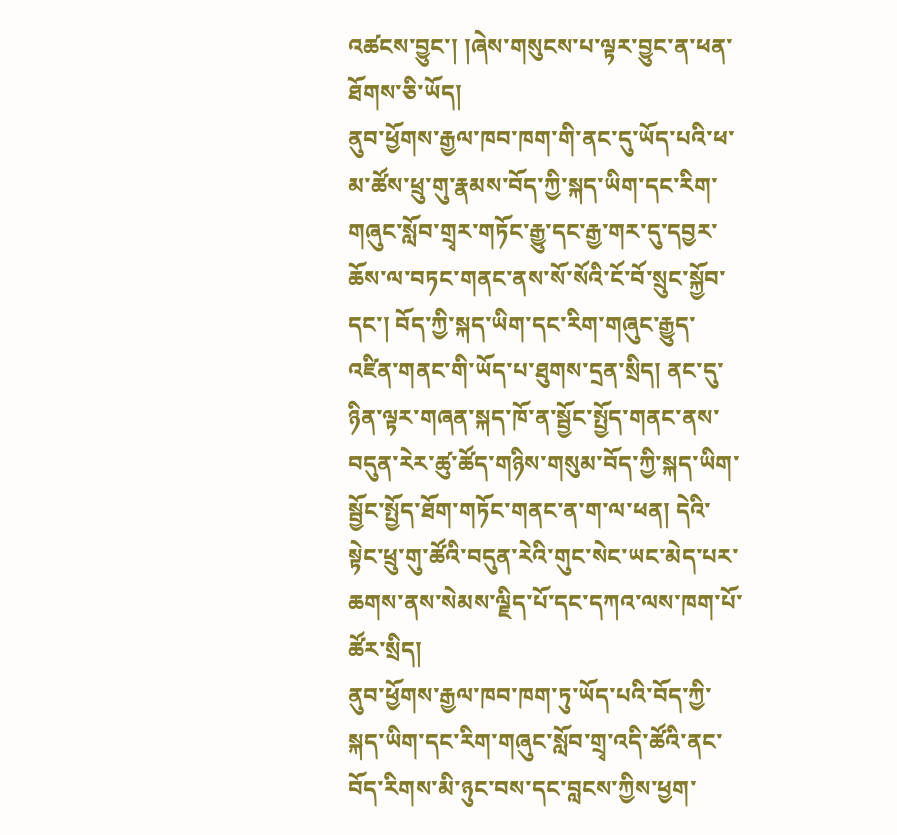འཚངས་བྱུང་། །ཞེས་གསུངས་པ་ལྟར་བྱུང་ན་ཕན་ཐོགས་ཅི་ཡོད།
ནུབ་ཕྱོགས་རྒྱལ་ཁབ་ཁག་གི་ནང་དུ་ཡོད་པའི་ཕ་མ་ཚོས་ཕྲུ་གུ་རྣམས་བོད་ཀྱི་སྐད་ཡིག་དང་རིག་གཞུང་སློབ་གྲྭར་གཏོང་རྒྱུ་དང་རྒྱ་གར་དུ་དབྱར་ཆོས་ལ་བཏང་གནང་ནས་སོ་སོའི་ངོ་བོ་སྲུང་སྐྱོབ་དང་། བོད་ཀྱི་སྐད་ཡིག་དང་རིག་གཞུང་རྒྱུད་འཛིན་གནང་གི་ཡོད་པ་ཐུགས་དྲན་སྲིད། ནང་དུ་ཉིན་ལྟར་གཞན་སྐད་ཁོ་ན་སྦྱོང་སྤྱོད་གནང་ནས་བདུན་རེར་ཚུ་ཚོད་གཉིས་གསུམ་བོད་ཀྱི་སྐད་ཡིག་སྦྱོང་སྤྱོད་ཐོག་གཏོང་གནང་ན་ག་ལ་ཕན། དེའི་སྟེང་ཕྲུ་གུ་ཚོའི་བདུན་རེའི་གུང་སེང་ཡང་མེད་པར་ཆགས་ནས་སེམས་ལྗིད་པོ་དང་དཀའ་ལས་ཁག་པོ་ཚོར་སྲིད།
ནུབ་ཕྱོགས་རྒྱལ་ཁབ་ཁག་ཏུ་ཡོད་པའི་བོད་ཀྱི་སྐད་ཡིག་དང་རིག་གཞུང་སློབ་གྲྭ་འདི་ཚོའི་ནང་བོད་རིགས་མི་ཉུང་བས་དང་བླངས་ཀྱིས་ཕྱག་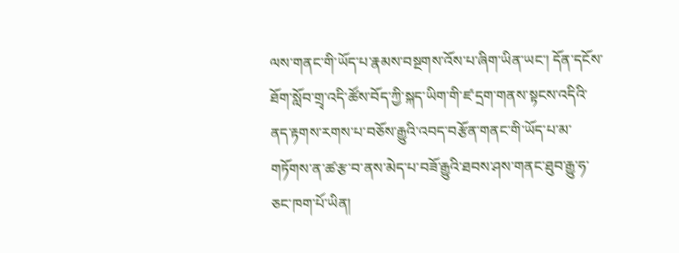ལས་གནང་གི་ཡོད་པ་རྣམས་བསྔགས་འོས་པ་ཞིག་ཡིན་ཡང་། དོན་དངོས་ཐོག་སློབ་གྲྭ་འདི་ཚོས་བོད་ཀྱི་སྐད་ཡིག་གི་ཛ་དྲག་གནས་སྟངས་འདིའི་ནད་རྟགས་རགས་པ་བཅོས་རྒྱུའི་འབད་བརྩོན་གནང་གི་ཡོད་པ་མ་གཏོགས་ན་ཚ་རྩ་བ་ནས་མེད་པ་བཟོ་རྒྱུའི་ཐབས་ཤས་གནང་ཐུབ་རྒྱུ་ཧ་ཅང་ཁག་པོ་ཡིན།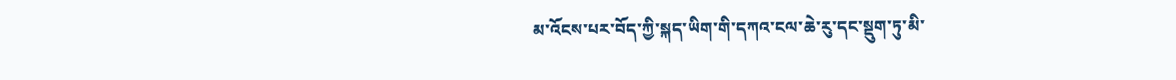མ་འོངས་པར་བོད་ཀྱི་སྐད་ཡིག་གི་དཀའ་ངལ་ཆེ་རུ་དང་སྡུག་ཏུ་མི་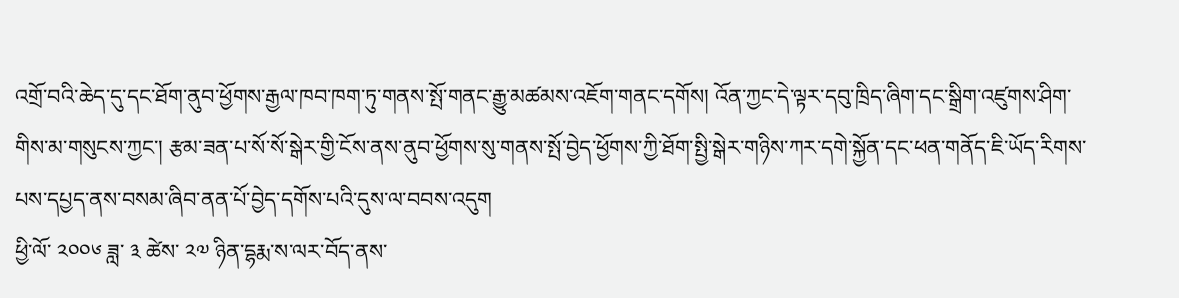འགྲོ་བའི་ཆེད་དུ་དང་ཐོག་ནུབ་ཕྱོགས་རྒྱལ་ཁབ་ཁག་ཏུ་གནས་སྤོ་གནང་རྒྱུ་མཚམས་འཇོག་གནང་དགོས། འོན་ཀྱང་དེ་ལྟར་དབུ་ཁྲིད་ཞིག་དང་སྒྲིག་འཛུགས་ཤིག་གིས་མ་གསུངས་ཀྱང་། རྩམ་ཟན་པ་སོ་སོ་སྒེར་གྱི་ངོས་ནས་ནུབ་ཕྱོགས་སུ་གནས་སྤོ་བྱེད་ཕྱོགས་ཀྱི་ཐོག་སྤྱི་སྒེར་གཉིས་ཀར་དགེ་སྐྱོན་དང་ཕན་གནོད་ཇི་ཡོད་རིགས་པས་དཔྱད་ནས་བསམ་ཞིབ་ནན་པོ་བྱེད་དགོས་པའི་དུས་ལ་བབས་འདུག
ཕྱི་ལོ་ ༢༠༠༦ ཟླ་ ༣ ཚེས་ ༢༧ ཉིན་དྷརྨ་ས་ལར་བོད་ནས་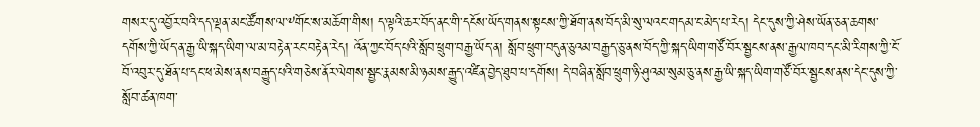གསར་དུ་འབྱོར་བའི་དད་ལྡན་མང་ཚོགས་ལ་༸གོང་ས་མཆོག་གིས། ད་ལྟའི་ཆར་བོད་ནང་གི་དངོས་ཡོད་གནས་སྟངས་ཀྱི་ཐོག་ནས་བོད་མི་སུ་ལའང་གདམ་ང་མེད་པ་རེད། དེང་དུས་ཀྱི་ཤེས་ཡོན་ཅན་ཆགས་དགོས་ཀྱི་ཡོད་ན་རྒྱ་ཡི་སྐད་ཡིག་ལ་མ་བརྟེན་རང་བརྟེན་རེད། འོན་ཀྱང་བོད་པའི་སློབ་ཕྲུག་བརྒྱ་ཡོད་ན། སློབ་ཕྲུག་བདུན་ཅུའམ་བརྒྱད་ཅུ་ནས་བོད་ཀྱི་སྐད་ཡིག་གཙོ་བོར་སྦྱངས་ནས་རྒྱལ་ཁབ་དང་མི་རིགས་ཀྱི་ངོ་བོ་འབུར་དུ་ཐོན་པ་དང་ཕ་མེས་ནས་བརྒྱུད་པའི་གཅེས་ནོར་ལེགས་སྦྱང་རྣམས་མི་ཉམས་རྒྱུད་འཛིན་བྱེད་ཐུབ་པ་དགོས། དེ་བཞིན་སློབ་ཕྲུག་ཉི་ཤུའམ་སུམ་ཅུ་ནས་རྒྱ་ཡི་སྐད་ཡིག་གཙོ་བོར་སྦྱངས་ནས་དེང་དུས་ཀྱི་སློབ་ཚན་ཁག་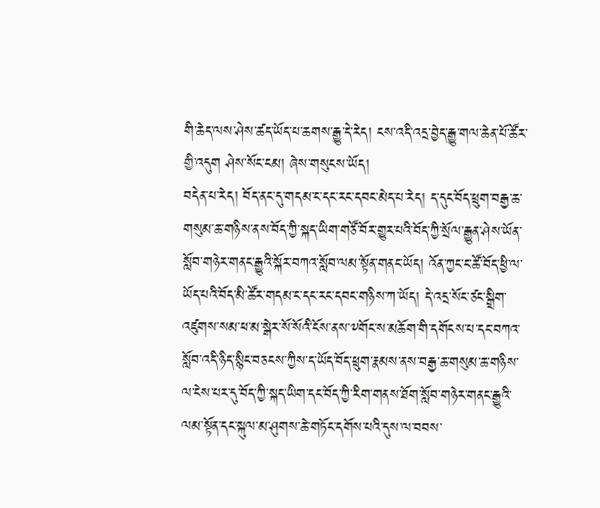གི་ཆེད་ལས་ཤེས་ཚད་ཡོད་པ་ཆགས་རྒྱུ་དེ་རེད། ངས་འདི་འདྲ་བྱེད་རྒྱུ་གལ་ཆེན་པོ་ཚོར་གྱི་འདུག ཤེས་སོང་ངམ། ཞེས་གསུངས་ཡོད།
བདེན་པ་རེད། བོད་ནང་དུ་གདམ་ང་དང་རང་དབང་མེད་པ་རེད། ད་དུང་བོད་ཕྲུག་བརྒྱ་ཆ་གསུམ་ཆ་གཉིས་ནས་བོད་ཀྱི་སྐད་ཡིག་གཙོ་བོར་གྱུར་པའི་བོད་ཀྱི་སྲོལ་རྒྱུན་ཤེས་ཡོན་སློབ་གཉེར་གནང་རྒྱུའི་སྐོར་བཀའ་སློབ་ལམ་སྟོན་གནང་ཡོད། འོན་ཀྱང་ང་ཚོ་བོད་ཕྱི་ལ་ཡོད་པའི་བོད་མི་ཚོར་གདམ་ང་དང་རང་དབང་གཉིས་ཀ་ཡོད། དེ་འདྲ་སོང་ཙང་སྒྲིག་འཛུགས་སམ་ཕ་མ་སྒེར་སོ་སོའི་ངོས་ནས་༸གོང་ས་མཆོག་གི་དགོངས་པ་དང་བཀའ་སློབ་འདི་ཉིད་སྙིང་བཅངས་ཀྱིས་ད་ཡོད་བོད་ཕྲུག་རྣམས་ནས་བརྒྱ་ཆ་གསུམ་ཆ་གཉིས་ལ་ངེས་པར་དུ་བོད་ཀྱི་སྐད་ཡིག་དང་བོད་ཀྱི་རིག་གནས་ཐོག་སློབ་གཉེར་གནང་རྒྱུའི་ལམ་སྟོན་དང་སྐུལ་མ་ཤུགས་ཆེ་གཏོང་དགོས་པའི་དུས་ལ་བབས་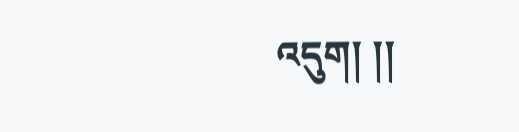འདུག། །།